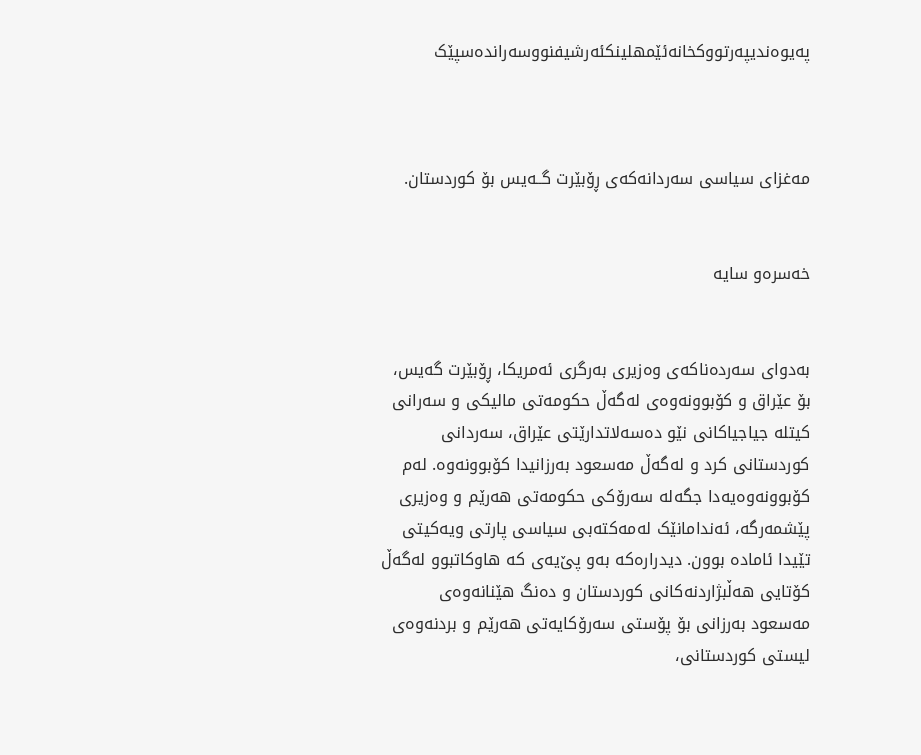په‌یوه‌ندیپه‌رتووکخانه‌ئێمهلینکئه‌رشیفنووسه‌رانده‌سپێک



مەغزاى سیاسى سەردانەکەى ڕۆبێرت گــەیس بۆ کوردستان.


خەسرەو سایە


به‌دوای‌ سه‌رده‌ناکه‌ی‌ وه‌زیری‌ به‌رگری‌ ئه‌مریکا، ڕۆبێرت گه‌یس، بۆ عێراق و کۆبوونه‌وه‌ی‌ له‌گه‌ڵ حکومه‌تی‌ مالیکی‌ و سه‌رانی‌ کیتله‌ جیاجیاکانی‌ نێو ده‌سه‌لاتدارێتی‌ عێراق، سه‌ردانی‌ کوردستانی‌ کرد و له‌گه‌ڵ مه‌سعود به‌رزانیدا کۆبوونه‌وه‌. له‌م کۆبوونه‌وه‌یه‌دا جگه‌له‌ سه‌رۆکی‌ حکومه‌تی‌ هه‌رێم و وه‌زیری‌ پێشمه‌رگه‌، ئه‌ندامانێک له‌مه‌کته‌بی‌ سیاسی‌ پارتی‌ ویه‌کیتی‌ تێیدا ئاماده‌ بوون. دیدراره‌که‌ به‌و پێ‌یه‌ی‌ که‌ هاوکاتبوو له‌گه‌ڵ کۆتایی‌ هه‌ڵبژاردنه‌کانی‌ کوردستان و ده‌نگ هێنانه‌وه‌ی‌ مه‌سعود به‌رزانی‌ بۆ پۆستی‌ سه‌رۆکایه‌تی‌ هه‌رێم و بردنه‌وه‌ی‌ لیستی‌ کوردستانی‌،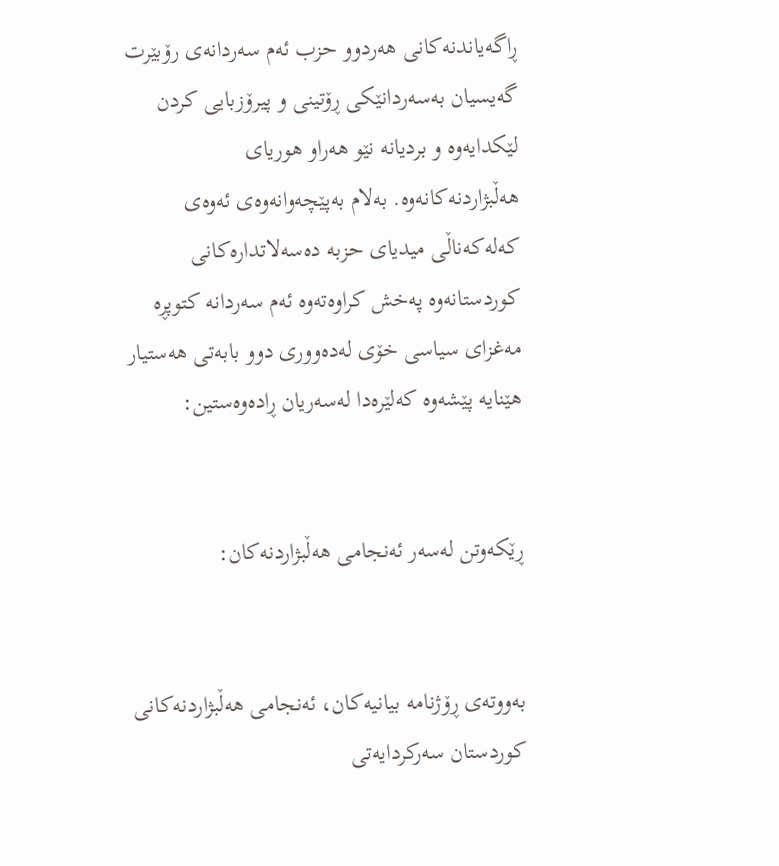ڕاگه‌یاندنه‌کانی‌ هه‌ردوو حزب ئه‌م سه‌ردانه‌ی‌ رۆبێرت گه‌یسیان به‌سه‌ردانێکی‌ ڕۆتینی‌ و پیرۆزبایی کردن لێکدایه‌وه‌ و بردیانه‌ نێو هه‌راو هوریای‌ هه‌ڵبژاردنه‌کانه‌وه‌. به‌لام به‌پێچه‌وانه‌وه‌ی‌ ئه‌وه‌ی‌ که‌له‌که‌ناڵی‌ میدیای‌ حزبه‌ ده‌سه‌لاتداره‌کانی‌ کوردستانه‌وه‌ په‌خش کراوه‌ته‌وه‌ ئه‌م سه‌ردانه‌ کتوپڕه‌ مه‌غزای‌ سیاسی‌ خۆی‌ له‌ده‌ووری‌ دوو بابه‌تی‌ هه‌ستیار هێنایه‌ پێشه‌وه‌ که‌لێره‌دا له‌سه‌ریان ڕاده‌وه‌ستین:


ڕێکه‌وتن له‌سه‌ر ئه‌نجامی‌ هه‌ڵبژاردنه‌کان:


به‌ووته‌ی‌ ڕۆژنامه‌ بیانیه‌کان، ئه‌نجامی‌ هه‌ڵبژاردنه‌کانی‌ کوردستان سه‌رکردایه‌تی‌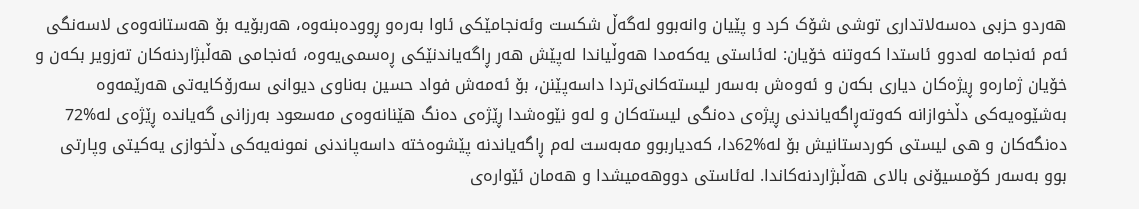هه‌ردو حزبی‌ ده‌سه‌لاتداری‌ توشی‌ شۆک کرد و پێیان وانه‌بوو له‌گه‌ڵ شکست وئه‌نجامێکی‌ ئاوا به‌ره‌و ڕووده‌بنه‌وه‌، هه‌ربۆیه‌ بۆ هه‌ستانه‌وه‌ی‌ لاسه‌نگی‌ ئه‌م ئه‌نجامه‌ له‌دوو ئاستدا که‌وتنه‌ خۆیان: له‌ئاستی‌ یه‌که‌مدا هه‌وڵیاندا له‌پێش هه‌ر ڕاگه‌یاندنێکی‌ ڕه‌سمی‌یه‌وه‌، ئه‌نجامی‌ هه‌ڵبژاردنه‌کان ته‌زویر بکه‌ن و خۆیان ژماره‌و ڕیژه‌کان دیاری‌ بکه‌ن و ئه‌وه‌ش به‌سه‌ر لیسته‌کانی‌تردا داسه‌پێنن، بۆ ئه‌مه‌ش فواد حسین به‌ناوی‌ دیوانی‌ سه‌رۆکایه‌تی‌ هه‌رێمه‌وه‌ به‌شێوه‌یه‌کی‌ دڵخوازانه‌ که‌وته‌ڕاگه‌یاندنی‌ ڕیژه‌ی‌ ده‌نگی‌ لیسته‌کان و له‌و نێوه‌شدا ڕێژه‌ی‌ ده‌نگ هێنانه‌وه‌ی‌ مه‌سعود به‌رزانی‌ گه‌یانده‌ ڕێژه‌ی‌ له‌%72 ده‌نگه‌کان و هی‌ لیستی‌ کوردستانیش بۆ له‌%62دا، که‌دیاربوو مه‌به‌ست له‌م ڕاگه‌یاندنه‌ پێشوه‌خته‌ داسه‌پاندنی‌ نمونه‌یه‌کی‌ دڵخوازی‌ یه‌کیتی‌ وپارتی‌ بوو به‌سه‌ر کۆمسیۆنی‌ بالای‌ هه‌ڵبژاردنه‌کاندا. له‌ئاستی‌ دووهه‌میشدا و هه‌مان ئێواره‌ی‌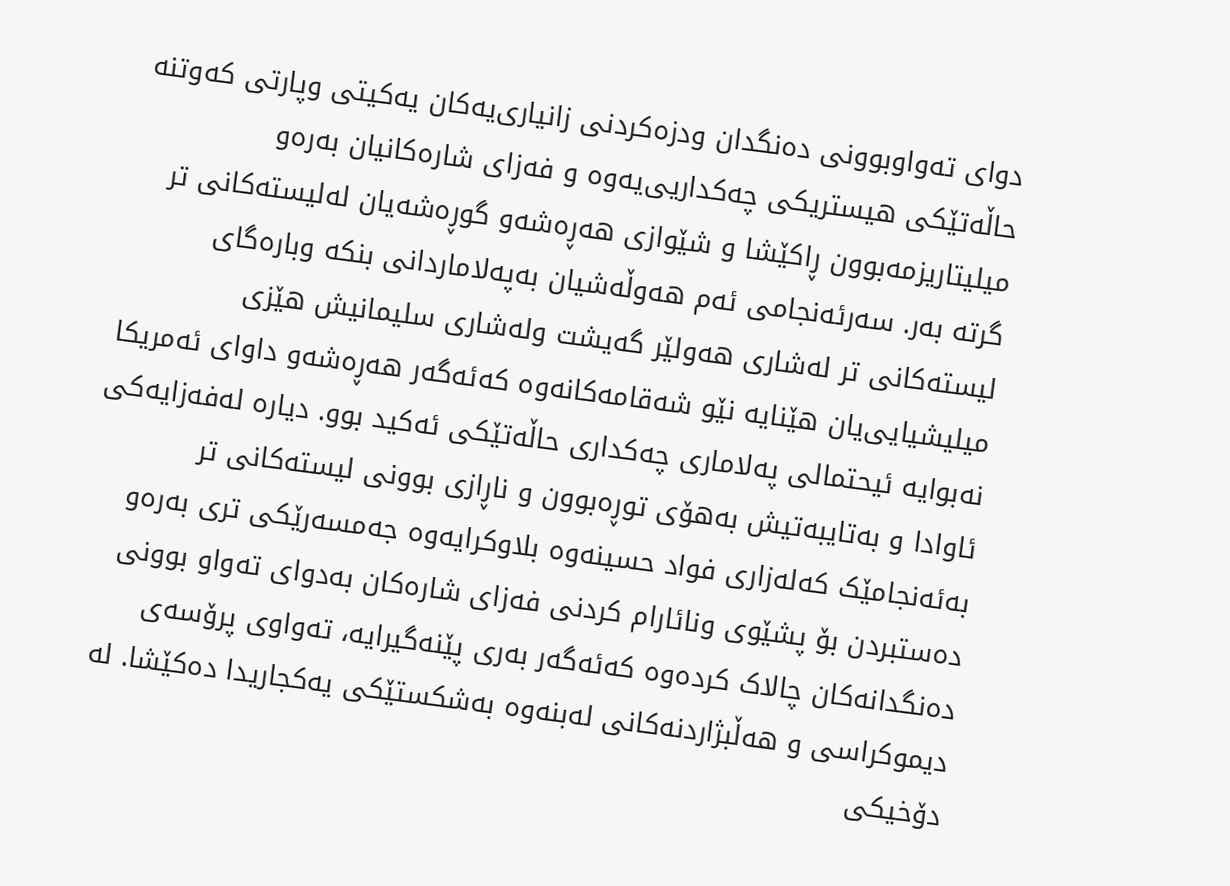دوای‌ ته‌واوبوونی‌ ده‌نگدان ودزه‌کردنی‌ زانیاری‌یه‌کان یه‌کیتی‌ وپارتی‌ که‌وتنه‌ حاڵه‌تێکی‌ هیستریکی‌ چه‌کداریی‌یه‌وه‌ و فه‌زای‌ شاره‌کانیان به‌ره‌و میلیتاریزمه‌بوون ڕاکێشا و شێوازی‌ هه‌ڕه‌شه‌و گوڕه‌شه‌یان له‌لیسته‌کانی‌ تر گرته‌ به‌ر. سه‌رئه‌نجامی‌ ئه‌م هه‌وڵه‌شیان به‌په‌لاماردانی‌ بنکه‌ وباره‌گای‌ لیسته‌کانی‌ تر له‌شاری‌ هه‌ولێر گه‌یشت وله‌شاری‌ سلیمانیش هێزی‌ میلیشیایی‌یان هێنایه‌ نێو شه‌قامه‌کانه‌وه‌ که‌ئه‌گه‌ر هه‌ڕه‌شه‌و داوای‌ ئه‌مریکا نه‌بوایه‌ ئیحتمالی‌ په‌لاماری‌ چه‌کداری‌ حاڵه‌تێکی‌ ئه‌کید بوو. دیاره‌ له‌فه‌زایه‌کی‌ ئاوادا و به‌تایبه‌تیش به‌هۆی‌ توڕه‌بوون و ناڕازی‌ بوونی‌ لیسته‌کانی‌ تر به‌ئه‌نجامێک که‌له‌زاری‌ فواد حسینه‌وه‌ بلاوکرایه‌وه‌ جه‌مسه‌رێکی‌ تری‌ به‌ره‌و ده‌ستبردن بۆ پشێوی‌ ونائارام کردنی‌ فه‌زای‌ شاره‌کان به‌دوای‌ ته‌واو بوونی‌ ده‌نگدانه‌کان چالاک کرده‌وه‌ که‌ئه‌گه‌ر به‌ری‌ پێنه‌گیرایه‌، ته‌واوی‌ پرۆسه‌ی‌ دیموکراسی‌ و هه‌ڵبژاردنه‌کانی‌ له‌بنه‌وه‌ به‌شکستێکی‌ یه‌کجاریدا ده‌کێشا. له‌ دۆخیکی‌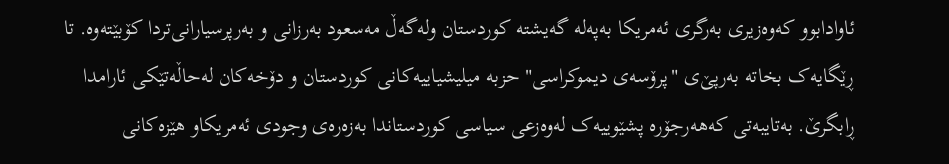ئاوادابوو که‌وه‌زیری‌ به‌رگری‌ ئه‌مریکا به‌په‌له‌ گه‌یشته‌ کوردستان وله‌گه‌ڵ مه‌سعود به‌رزانی‌ و به‌رپرسیارانی‌تردا کۆبێته‌وه‌. تا ڕێگایه‌ک بخاته‌ به‌رپێ‌ی‌ "پرۆسه‌ی‌ دیموکراسی‌" حزبه‌ میلیشیاییه‌کانی‌ کوردستان و دۆخه‌کان له‌حاڵه‌تێکی‌ ئارامدا ڕابگرێ‌. به‌تایبه‌تی‌ که‌هه‌رجۆره‌ پشێوییه‌ک له‌وه‌زعی‌ سیاسی‌ کوردستاندا به‌زه‌ره‌ی‌ وجودی‌ ئه‌مریکاو هێزه‌کانی‌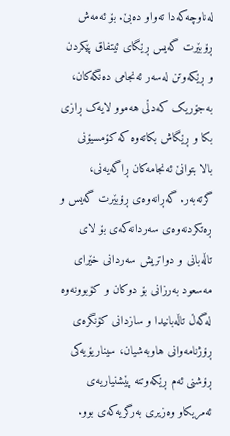له‌ناوچه‌که‌دا ته‌واو ده‌بێ‌. بۆ ئه‌مه‌ش ڕۆبێرت گه‌یس ڕێگای‌ ئیتفاق پێکردن و ڕێکه‌وتن له‌سه‌ر ئه‌نجامی‌ ده‌نگه‌کان، به‌جۆریک که‌دڵی‌ هه‌موو لایه‌ک ڕازی‌ بکا و ڕێگاش بکاته‌وه‌ که‌ کۆمسیۆنی‌ بالا بتوانێ‌ ئه‌نجامه‌کان ڕاگه‌یه‌نی‌، گرته‌به‌ر. گه‌ڕانه‌وه‌ی‌ ڕۆبێرت گه‌یس و ڕه‌تکردنه‌وه‌ی‌ سه‌ردانه‌که‌ی‌ بۆ لای‌ تاڵه‌بانی‌ و دواتریش سه‌ردانی‌ خێرای‌ مه‌سعود به‌رزانی‌ بۆ دوکان و کۆبوونه‌وه‌ له‌گه‌ڵ تاڵه‌بانیدا و سازدانی‌ کۆنگره‌ی‌ ڕۆژنامه‌وانی‌ هاوبه‌شیان، سیناریۆیه‌کی‌ ڕۆشنی‌ ئه‌م ڕێکه‌وتنه‌ پێشنیاریه‌ی‌ ئه‌مریکاو وه‌زیری‌ به‌رگریه‌که‌ی‌ بوو.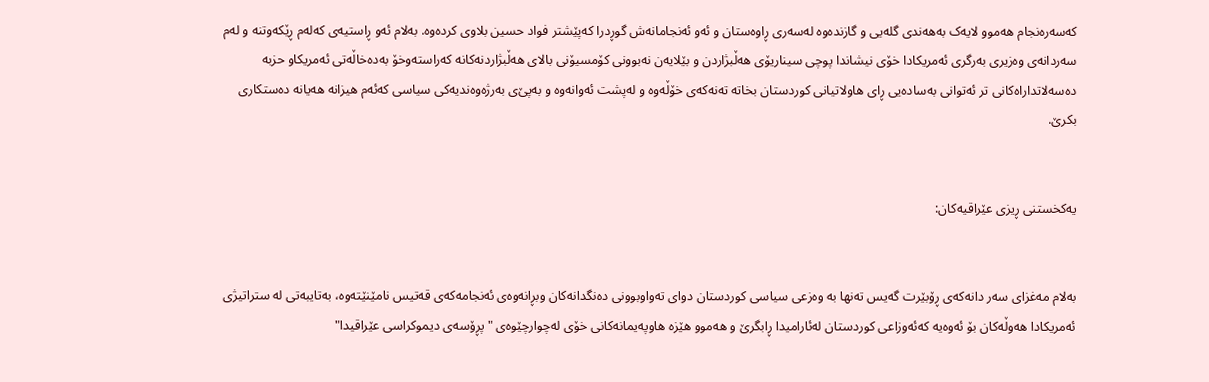که‌سه‌ره‌نجام هه‌موو لایه‌ک به‌هه‌ندی‌ گله‌یی‌ و گازنده‌وه‌ له‌سه‌ری‌ ڕاوه‌ستان و ئه‌و ئه‌نجامانه‌ش گوڕدرا که‌پێشتر فواد حسین بلاوی‌ کرده‌وه‌. به‌لام ئه‌و ڕاستیه‌ی‌ که‌له‌م ڕێکه‌وتنه‌ و له‌م سه‌ردانه‌ی‌ وه‌زیری‌ به‌رگری‌ ئه‌مریکادا خۆی‌ نیشاندا پوچی‌ سیناریۆی‌ هه‌ڵبژاردن و بێلایه‌ن نه‌بوونی‌ کۆمسیۆنی‌ بالای‌ هه‌ڵبژاردنه‌کانه‌ که‌راسته‌وخۆ به‌ده‌خاڵه‌تی‌ ئه‌مریکاو حزبه‌ ده‌سه‌لاتداراه‌کانی‌ تر ئه‌توانی‌ به‌ساده‌یی‌ ڕای‌ هاولاتیانی‌ کوردستان بخاته‌ ته‌نه‌که‌ی‌ خۆڵه‌وه‌ و له‌پشت ئه‌وانه‌وه‌ و به‌پێ‌ی‌ به‌رژه‌وه‌ندیه‌کی‌ سیاسی‌ که‌ئه‌م هیزانه‌ هه‌یانه‌ ده‌ستکاری‌ بکرێ‌.


یه‌کخستنی‌ ڕیزی‌ عێراقیه‌کان:


به‌لام مه‌غزای‌ سه‌ر دانه‌که‌ی‌ ڕۆبێرت گه‌یس ته‌نها به‌ وه‌زعی‌ سیاسی‌ کوردستان دوای‌ ته‌واوبوونی‌ ده‌نگدانه‌کان وبڕانه‌وه‌ی‌ ئه‌نجامه‌که‌ی‌ قه‌تیس نامێنێته‌وه‌، به‌تایبه‌تی‌ له‌ ستراتیژی‌ ئه‌مریکادا هه‌وڵه‌کان بۆ ئه‌وه‌یه‌ که‌ئه‌وزاعی‌ کوردستان له‌ئارامیدا ڕابگرێ‌ و هه‌موو هێزه‌ هاوپه‌یمانه‌کانی‌ خۆی‌ له‌چوارچێوه‌ی‌ "پڕۆسه‌ی‌ دیموکراسی‌ عێراقیدا"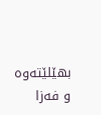بهێلێته‌وه‌ و فه‌زا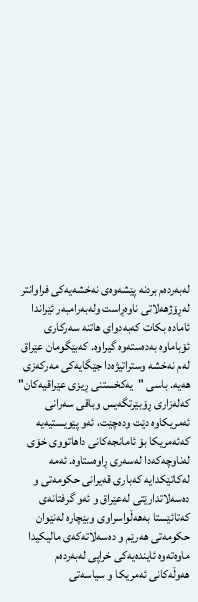له‌به‌رده‌م بردنه‌ پێشه‌وه‌ی‌ نه‌خشه‌یه‌کی‌ فراوانتر له‌ڕۆژهه‌لاتی‌ ناوه‌ڕاست وله‌به‌رامبه‌ر ئێراندا ئاماده‌ بکات که‌به‌دوای‌ هاتنه‌ سه‌رکاری‌ ئۆباماوه‌ به‌ده‌سته‌وه‌ گیراوه‌. که‌بێگومان عێراق له‌م نه‌خشه‌ وستراتیژه‌دا جێگایه‌کی‌ مه‌رکه‌زی‌ هه‌یه‌. باسی‌ "یه‌کخستنی‌ ڕیزی‌ عێراقیه‌کان" که‌له‌زاری‌ ڕۆبێرتگه‌یس وباقی‌ سه‌رانی‌ ئه‌مریکاوه‌ دێت وده‌چێت، ئه‌و پێویستیه‌یه‌ که‌ئه‌مریکا بۆ ئامانجه‌کانی‌ داهاتووی‌ خۆی‌ له‌ناوچه‌که‌دا له‌سه‌ری‌ ڕاوه‌ستاوه‌. ئه‌مه‌ له‌کاتێکدایه‌ که‌باری‌ قه‌یرانی‌ حکومه‌تی‌ و ده‌سه‌لاتدارێتی‌ له‌عێراق و ئه‌و گرفتانه‌ی‌ که‌تائێستا به‌هه‌ڵواسراوی‌ وبێچاره‌ له‌نێوان حکومه‌تی‌ هه‌رێم و ده‌سه‌لاته‌که‌ی‌ مالیکیدا ماوه‌ته‌وه‌ ئاینده‌یه‌کی‌ خراپی‌ له‌به‌رده‌م هه‌وڵه‌کانی‌ ئه‌مریکا و سیاسه‌تی‌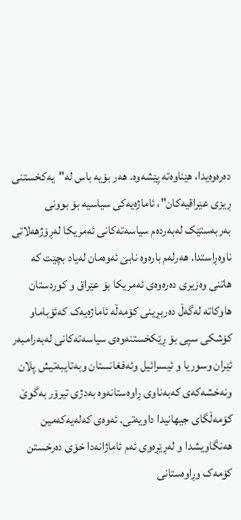ده‌ره‌وه‌یدا، هێناوه‌ته‌ پێشه‌وه‌. هه‌ر بۆیه‌ باس له‌"یه‌کخستنی‌ ڕیزی‌ عێراقیه‌کان"، ئاماژه‌یه‌کی‌ سیاسیه‌ بۆ بوونی‌ به‌ربه‌ستێک له‌به‌رده‌م سیاسه‌ته‌کانی‌ ئه‌مریکا له‌ڕۆژهه‌لاتی‌ ناوه‌ڕاستدا. هه‌رله‌م باره‌وه‌ نابێ‌ ئه‌وه‌مان له‌یاد بچێت که‌ هاتنی‌ وه‌زیری‌ ده‌ره‌وه‌ی‌ ئه‌مریکا بۆ عێراق و کوردستان هاوکاته‌ له‌گه‌ڵ ده‌ربڕینی کۆمه‌ڵه‌ ئاماژه‌یه‌ک که‌ئۆباماو کۆشکی‌ سپی‌ بۆ ڕێکخستنه‌وه‌ی‌ سیاسه‌ته‌کانی‌ له‌به‌رامبه‌ر ئێران وسوریا و ئیسرائیل وئه‌فغانستان وبه‌تایبه‌تیش پلان ونه‌خشه‌که‌ی‌ که‌به‌ناوی‌ ڕاوه‌ستانه‌وه‌ به‌دژی‌ تیرۆر به‌گوێ‌ کۆمه‌ڵگای‌ جیهانیدا داویه‌تی‌. ئه‌وه‌ی‌ که‌له‌یه‌که‌مین هه‌نگاویشدا و له‌ڕێڕه‌وی‌ ئه‌م ئاماژانه‌دا خۆی‌ ده‌رخستن کۆمه‌ک وڕاوه‌ستانی‌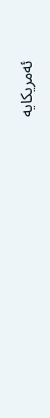ئه‌مریکایه‌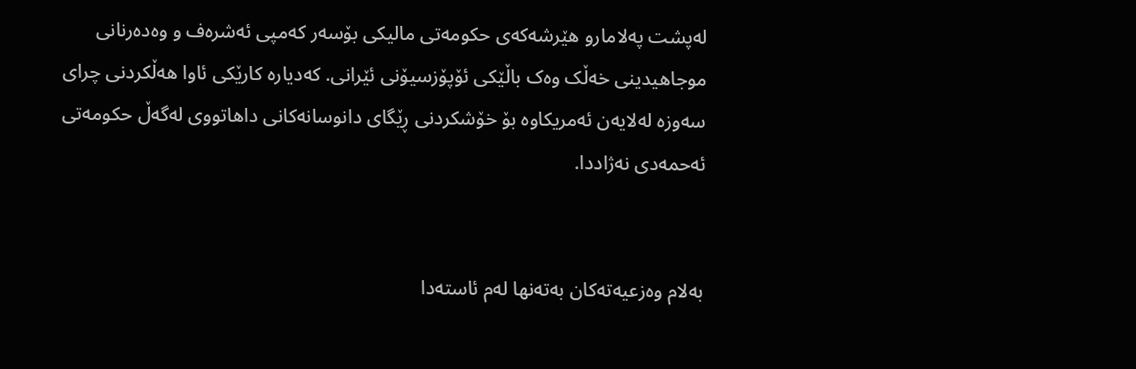له‌پشت په‌لامارو هێرشه‌که‌ی‌ حکومه‌تی‌ مالیکی‌ بۆسه‌ر که‌مپی‌ ئه‌شره‌ف و وه‌ده‌رنانی‌ موجاهیدینی‌ خه‌ڵک وه‌ک باڵێکی‌ ئۆپۆزسیۆنی‌ ئێرانی‌. که‌دیاره‌ کارێکی‌ ئاوا هه‌ڵکردنی‌ چرای‌ سه‌وزه‌ له‌لایه‌ن ئه‌مریکاوه‌ بۆ خۆشکردنی‌ ڕێگای‌ دانوسانه‌کانی‌ داهاتووی‌ له‌گه‌ڵ حکومه‌تی‌ ئه‌حمه‌دی‌ نه‌ژاددا.


به‌لام وه‌زعیه‌ته‌کان به‌ته‌نها له‌م ئاسته‌دا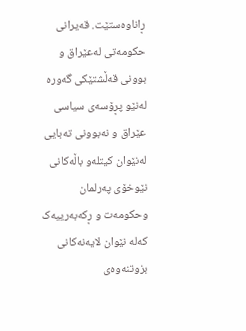ڕاناوه‌ستێت. قه‌یرانی‌ حکومه‌تی‌ له‌عێراق و بوونی‌ قه‌ڵشتێکی‌ گه‌وره‌ له‌نێو پڕۆسه‌ی‌ سیاسی‌ عێراق و نه‌بوونی‌ ته‌بایی‌ له‌نێوان کیتله‌و باڵه‌کانی‌ نێوخۆی‌ په‌رلمان وحکومه‌ت و ڕکه‌به‌رییه‌ک که‌له‌ نێوان لایه‌نه‌کانی‌ بزوتنه‌وه‌ی‌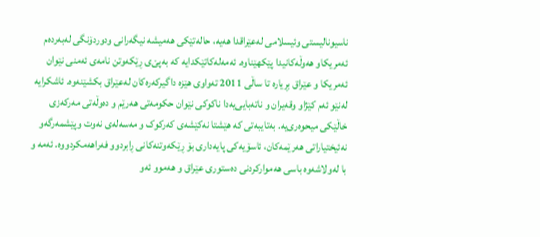ناسیونالیستی‌ وئیسلامی‌ له‌عێراقدا هه‌یه‌، حاله‌تێکی‌ هه‌میشه‌ نیگه‌رانی ودوردۆنگی‌ له‌به‌رده‌م ئه‌مریکاو هه‌وڵه‌کانیدا پێکهێناوه‌. ئه‌مه‌له‌کاتێکدایه‌ که‌ به‌پێ‌ی‌ ڕێکه‌وتن نامه‌ی‌ ئه‌منی‌ نێوان ئه‌مریکا و عێراق بڕیاره‌ تا ساڵی‌ 2011 ته‌واوی‌ هێزه‌ داگیرکه‌ره‌کان له‌عێراق بکشێنه‌وه‌. ئاشکرایه‌ له‌نێو ئه‌م کێژاو وقه‌یران و ناته‌بایی‌یه‌دا ناکوکی‌ نێوان حکومه‌تی‌ هه‌رێم و ده‌وڵه‌تی‌ مه‌رکه‌زی‌ خاڵێکی‌ میحوه‌ری‌یه‌. به‌تایبه‌تی‌ که‌ هێشتا نه‌کێشه‌ی‌ که‌رکوک و مه‌سه‌له‌ی‌ نه‌وت وپێشمه‌رگه‌و نه‌ئیختیاراتی‌ هه‌رێمه‌کان، ئاسۆیه‌کی‌ پایه‌داری‌ بۆ ڕێکه‌وتنه‌کانی‌ ڕابردوو فه‌راهه‌مکردووه‌. ئه‌مه‌ و با له‌ولاشه‌وه‌ باسی‌ هه‌موارکردنی‌ ده‌ستوری‌ عێراق و هه‌موو ئه‌و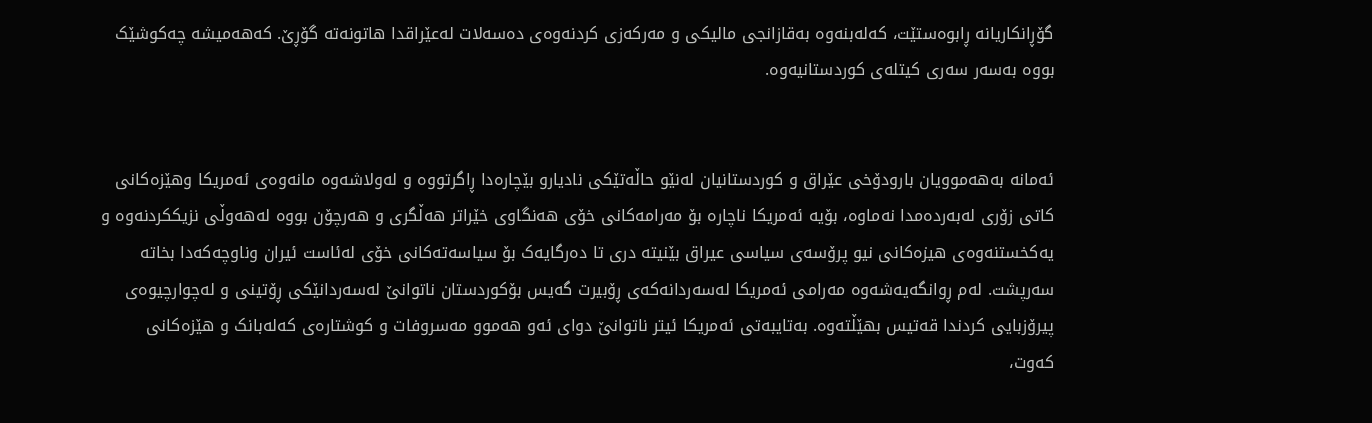گۆڕانکاریانه‌ ڕابوه‌ستێت، که‌له‌بنه‌وه‌ به‌قازانجی‌ مالیکی‌ و مه‌رکه‌زی کردنه‌وه‌ی‌ ده‌سه‌لات له‌عێراقدا هاتونه‌ته‌ گۆڕێ‌. که‌هه‌میشه‌ چه‌کوشێک بووه‌ به‌سه‌ر سه‌ری‌ کیتله‌ی‌ کوردستانیه‌وه‌.


ئه‌مانه‌ به‌هه‌موویان بارودۆخی‌ عێراق و کوردستانیان له‌نێو حاڵه‌تێکی‌ نادیارو بێچاره‌دا ڕاگرتووه‌ و له‌ولاشه‌وه‌ مانه‌وه‌ی‌ ئه‌مریکا وهێزه‌کانی‌ کاتی‌ زۆری‌ له‌به‌رده‌مدا نه‌ماوه‌، بۆیه‌ ئه‌مریکا ناچاره‌ بۆ مه‌رامه‌کانی‌ خۆی‌ هه‌نگاوی‌ خێراتر هه‌ڵگری‌ و هه‌رچۆن بووه‌ له‌هه‌وڵی‌ نزیککردنه‌وه‌ و یه‌کخستنه‌وه‌ی‌ هیزه‌کانی‌ نیو پرۆسه‌ی‌ سیاسی‌ عیراق بێنیته‌ دری‌ تا ده‌رگایه‌ک بۆ سیاسه‌ته‌کانی‌ خۆی‌ له‌ئاست ئیران وناوچه‌که‌دا بخاته‌ سه‌رپشت. له‌م ڕوانگه‌یه‌شه‌وه‌ مه‌رامی‌ ئه‌مریکا له‌سه‌ردانه‌که‌ی‌ ڕۆبیرت گه‌یس بۆکوردستان ناتوانێ‌ له‌سه‌ردانێکی‌ ڕۆتینی‌ و له‌چوارچیوه‌ی‌ پیرۆزبایی‌ کردندا قه‌تیس بهێڵته‌وه‌. به‌تایبه‌تی‌ ئه‌مریکا ئیتر ناتوانێ‌ دوای‌ ئه‌و هه‌موو مه‌سروفات و کوشتاره‌ی‌ که‌له‌بانک و هێزه‌کانی‌ که‌وت،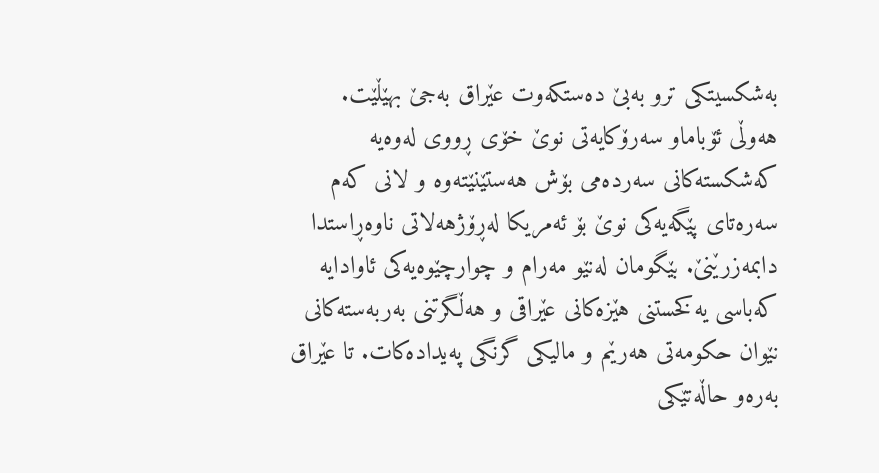به‌شکسیتکی‌ ترو به‌بێ‌ ده‌ستکه‌وت عێراق به‌جێ‌ بهێڵێت. هه‌وڵی‌ ئۆباماو سه‌رۆکایه‌تی‌ نوێ‌ خۆی‌ ڕووی‌ له‌وه‌یه‌ که‌شکسته‌کانی‌ سه‌رده‌می‌ بۆش هه‌ستێنێته‌وه‌ و لانی‌ که‌م سه‌ره‌تای‌ پێگه‌یه‌کی‌ نوێ‌ بۆ ئه‌مریکا له‌ڕۆژهه‌لاتی‌ ناوه‌ڕاستدا دابمه‌زرێنێ‌. بێگومان له‌نێو مه‌رام و چوارچێوه‌یه‌کی‌ ئاوادایه‌ که‌باسی‌ یه‌کخستنی‌ هێزه‌کانی‌ عێراقی‌ و هه‌ڵگرتنی‌ به‌ربه‌سته‌کانی‌ نێوان حکومه‌تی‌ هه‌رێم و مالیکی‌ گرنگی‌ په‌یداده‌کات. تا عێراق به‌ره‌و حاڵه‌تێکی‌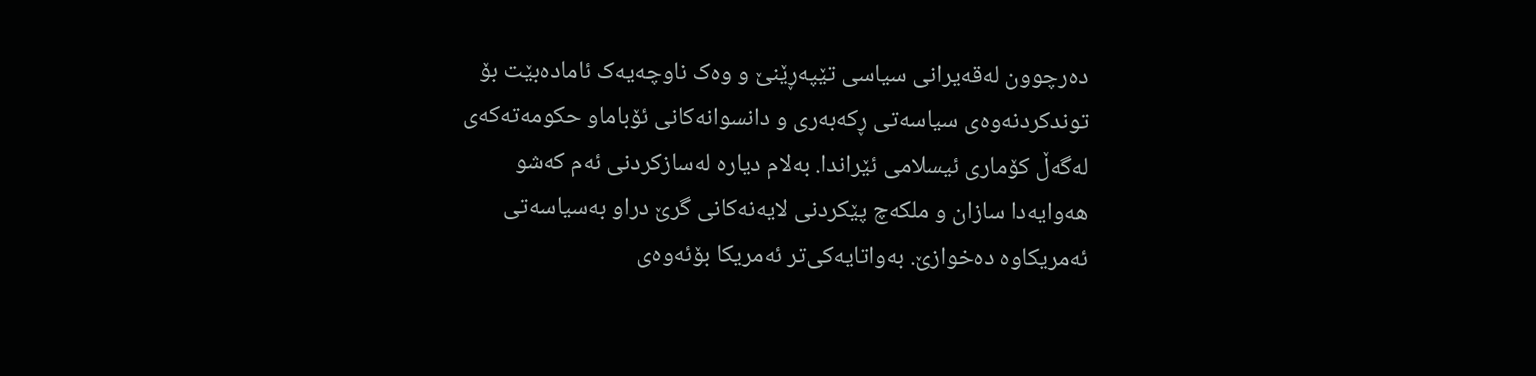ده‌رچوون له‌قه‌یرانی‌ سیاسی‌ تێپه‌ڕێنێ‌ و وه‌ک ناوچه‌یه‌ک ئاماده‌بێت بۆ توندکردنه‌وه‌ی‌ سیاسه‌تی‌ ڕکه‌به‌ری‌ و دانسوانه‌کانی‌ ئۆباماو حکومه‌ته‌که‌ی‌ له‌گه‌ڵ کۆماری‌ ئیسلامی‌ ئێراندا. به‌لام دیاره‌ له‌سازکردنی‌ ئه‌م که‌شو هه‌وایه‌دا سازان و ملکه‌چ پێکردنی‌ لایه‌نه‌کانی‌ گرێ‌ دراو به‌سیاسه‌تی‌ ئه‌مریکاوه‌ ده‌خوازێ‌. به‌واتایه‌کی‌تر ئه‌مریکا بۆئه‌وه‌ی‌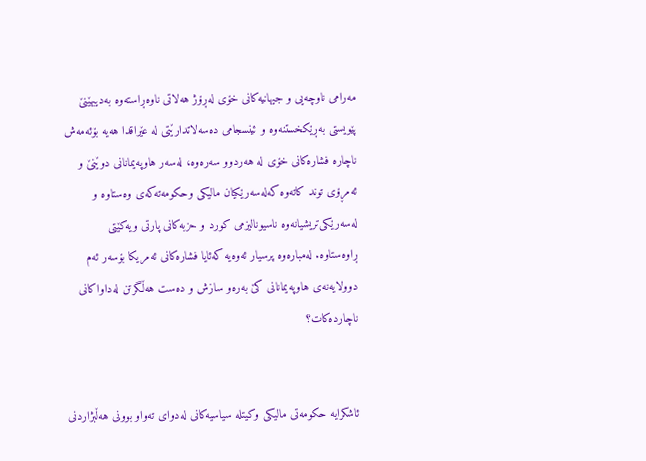مه‌رامی‌ ناوچه‌یی‌ و جیهانیه‌کانی‌ خۆی‌ له‌ڕۆژ هه‌لاتی‌ ناوه‌ڕاسته‌وه‌ به‌دیبهێنێ‌ پێویستی‌ به‌ڕێکخستنه‌وه‌ و ئینسجامی‌ ده‌سه‌لاتدارێتی‌ له‌ عێراقدا هه‌یه‌ بۆئه‌مه‌ش ناچاره‌ فشاره‌کانی‌ خۆی‌ له‌ هه‌ردوو سه‌ره‌وه‌، له‌سه‌ر هاوپه‌یمانانی‌ دوێنێ‌ و ئه‌مڕۆی‌ توند کاته‌وه‌ که‌له‌سه‌رێکیان مالیکی‌ وحکومه‌ته‌که‌ی‌ وه‌ستاوه‌ و له‌سه‌رێکی‌تریشیانه‌وه‌ ناسیونالیزمی‌ کورد و حزبه‌کانی‌ پارتی‌ ویه‌کێتی‌ ڕاوه‌ستاوه‌. له‌مباره‌وه‌ پرسیار ئه‌وه‌یه‌ که‌ئایا فشاره‌کانی‌ ئه‌مریکا بۆسه‌ر ئه‌م دوولایه‌نه‌ی‌ هاوپه‌یمانانی‌ کێ‌ به‌ره‌و سازش و ده‌ست هه‌ڵگرتن له‌داواکانی‌ ناچارده‌کات؟


ئاشکرایه‌ حکومه‌تی‌ مالیکی‌ وکیتله‌ سیاسیه‌کانی‌ له‌دوای‌ ته‌واو بوونی‌ هه‌ڵبژاردنی‌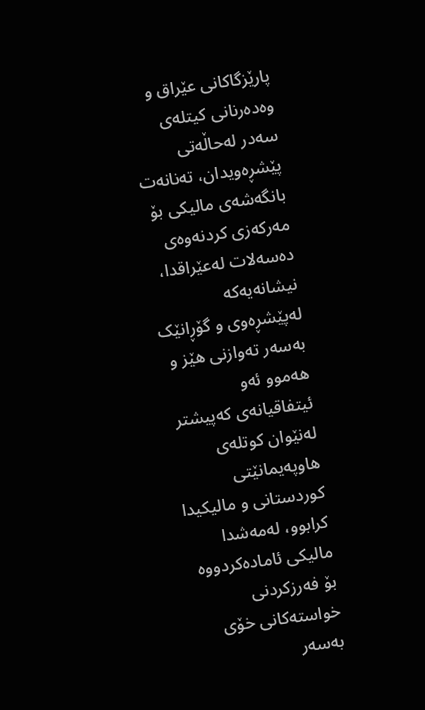پارێزگاکانی‌ عێراق و وه‌ده‌رنانی‌ کیتله‌ی‌ سه‌در له‌حاڵه‌تی‌ پێشڕه‌ویدان، ته‌نانه‌ت بانگه‌شه‌ی‌ مالیکی‌ بۆ مه‌رکه‌زی کردنه‌وه‌ی‌ ده‌سه‌لات له‌عێراقدا، نیشانه‌یه‌که‌ له‌پێشڕه‌وی‌ و گۆڕانێک به‌سه‌ر ته‌وازنی‌ هێز و هه‌موو ئه‌و ئیتفاقیانه‌ی‌ که‌پیشتر له‌نێوان کوتله‌ی‌ هاوپه‌یمانێتی‌ کوردستانی‌ و مالیکیدا کرابوو، له‌مه‌شدا مالیکی‌ ئاماده‌کردووه‌ بۆ فه‌رزکردنی‌ خواسته‌کانی‌ خۆی‌ به‌سه‌ر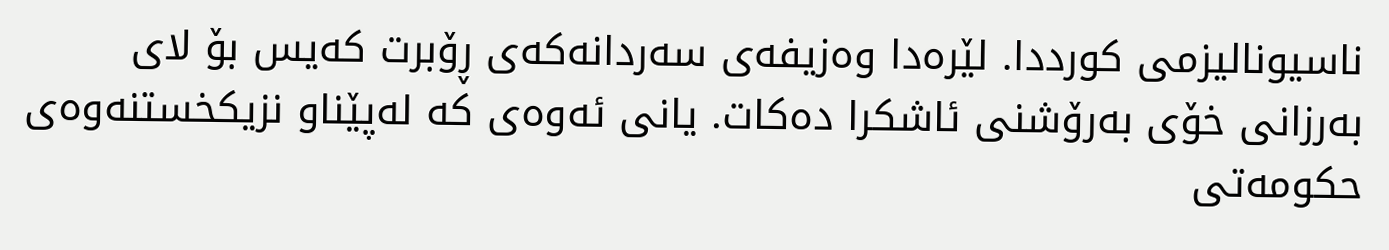ناسیونالیزمی‌ کورددا. لێره‌دا وه‌زیفه‌ی‌ سه‌ردانه‌که‌ی‌ ڕۆبرت که‌یس بۆ لای‌ به‌رزانی‌ خۆی‌ به‌رۆشنی‌ ئاشکرا ده‌کات. یانی‌ ئه‌وه‌ی‌ که‌ له‌پێناو نزیکخستنه‌وه‌ی‌ حکومه‌تی‌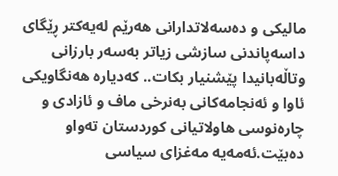مالیکی‌ و ده‌سه‌لاتدارانی‌ هه‌رێم له‌یه‌کتر ڕێگای‌ داسه‌پاندنی‌ سازشی‌ زیاتر به‌سه‌ر بارزانی‌ وتاڵه‌بانیدا پێشنیار بکات.. که‌دیاره‌ هه‌نگاویکی‌ ئاوا و ئه‌نجامه‌کانی‌ به‌نرخی‌ ماف و ئازادی‌ و چاره‌نوسی‌ هاولاتیانی‌ کوردستان ته‌واو ده‌بێت.ئه‌مه‌یه‌ مه‌غزای‌ سیاسی‌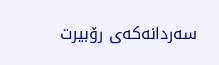سه‌ردانه‌که‌ی‌ رۆبیرت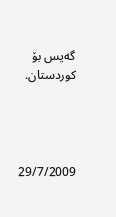گه‌یس بۆ کوردستان.




29/7/2009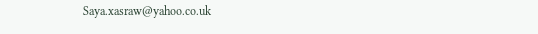Saya.xasraw@yahoo.co.uk